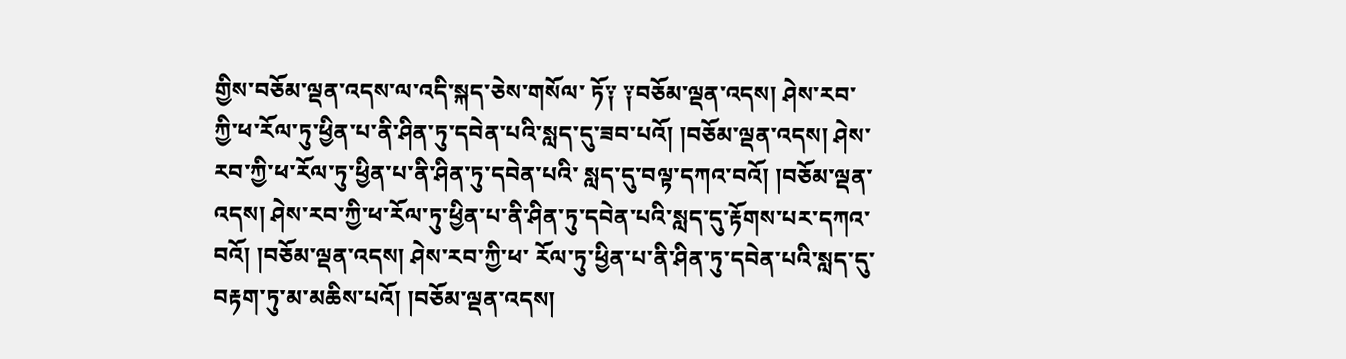གྱིས་བཅོམ་ལྡན་འདས་ལ་འདི་སྐད་ཅེས་གསོལ་ ཏོ༑ ༑བཅོམ་ལྡན་འདས། ཤེས་རབ་ཀྱི་ཕ་རོལ་ཏུ་ཕྱིན་པ་ནི་ཤིན་ཏུ་དབེན་པའི་སླད་དུ་ཟབ་པའོ། །བཅོམ་ལྡན་འདས། ཤེས་རབ་ཀྱི་ཕ་རོལ་ཏུ་ཕྱིན་པ་ནི་ཤིན་ཏུ་དབེན་པའི་ སླད་དུ་བལྟ་དཀའ་བའོ། །བཅོམ་ལྡན་འདས། ཤེས་རབ་ཀྱི་ཕ་རོལ་ཏུ་ཕྱིན་པ་ནི་ཤིན་ཏུ་དབེན་པའི་སླད་དུ་རྟོགས་པར་དཀའ་བའོ། །བཅོམ་ལྡན་འདས། ཤེས་རབ་ཀྱི་ཕ་ རོལ་ཏུ་ཕྱིན་པ་ནི་ཤིན་ཏུ་དབེན་པའི་སླད་དུ་བརྟག་ཏུ་མ་མཆིས་པའོ། །བཅོམ་ལྡན་འདས།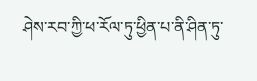ཤེས་རབ་ཀྱི་ཕ་རོལ་ཏུ་ཕྱིན་པ་ནི་ཤིན་ཏུ་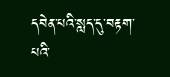དབེན་པའི་སླད་དུ་བརྟག་པའི་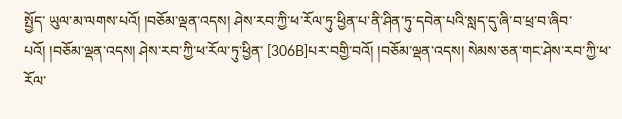སྤྱོད་ ཡུལ་མ་ལགས་པའོ། །བཅོམ་ལྡན་འདས། ཤེས་རབ་ཀྱི་ཕ་རོལ་ཏུ་ཕྱིན་པ་ནི་ཤིན་ཏུ་དབེན་པའི་སླད་དུ་ཞི་བ་ཕྲ་བ་ཞིབ་པའོ། །བཅོམ་ལྡན་འདས། ཤེས་རབ་ཀྱི་ཕ་རོལ་ཏུ་ཕྱིན་ [306B]པར་བགྱི་བའོ། །བཅོམ་ལྡན་འདས། སེམས་ཅན་གང་ཤེས་རབ་ཀྱི་ཕ་རོལ་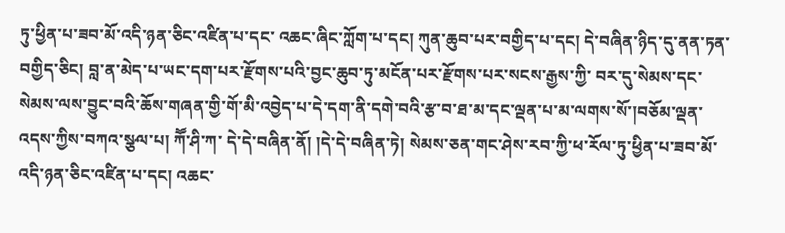ཏུ་ཕྱིན་པ་ཟབ་མོ་འདི་ཉན་ཅིང་འཛིན་པ་དང་ འཆང་ཞིང་ཀློག་པ་དང། ཀུན་ཆུབ་པར་བགྱིད་པ་དང། དེ་བཞིན་ཉིད་དུ་ནན་ཏན་བགྱིད་ཅིང། བླ་ན་མེད་པ་ཡང་དག་པར་རྫོགས་པའི་བྱང་ཆུབ་ཏུ་མངོན་པར་རྫོགས་པར་སངས་རྒྱས་ཀྱི་ བར་དུ་སེམས་དང་སེམས་ལས་བྱུང་བའི་ཆོས་གཞན་གྱི་གོ་མི་འབྱེད་པ་དེ་དག་ནི་དགེ་བའི་རྩ་བ་ཐ་མ་དང་ལྡན་པ་མ་ལགས་སོ་།བཅོམ་ལྡན་འདས་ཀྱིས་བཀའ་སྩལ་པ། ཀཽ་ཤི་ཀ་ དེ་དེ་བཞིན་ནོ། །དེ་དེ་བཞིན་ཏེ། སེམས་ཅན་གང་ཤེས་རབ་ཀྱི་ཕ་རོལ་ཏུ་ཕྱིན་པ་ཟབ་མོ་འདི་ཉན་ཅིང་འཛིན་པ་དང། འཆང་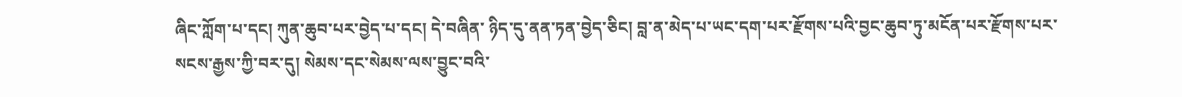ཞིང་ཀློག་པ་དང། ཀུན་ཆུབ་པར་བྱེད་པ་དང། དེ་བཞིན་ ཉིད་དུ་ནན་ཏན་བྱེད་ཅིང། བླ་ན་མེད་པ་ཡང་དག་པར་རྫོགས་པའི་བྱང་ཆུབ་ཏུ་མངོན་པར་རྫོགས་པར་སངས་རྒྱས་ཀྱི་བར་དུ། སེམས་དང་སེམས་ལས་བྱུང་བའི་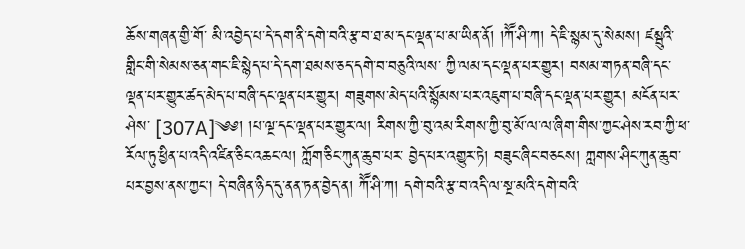ཆོས་གཞན་གྱི་གོ་ མི་འབྱེད་པ་དེ་དག་ནི་དགེ་བའི་རྩ་བ་ཐ་མ་དང་ལྡན་པ་མ་ཡིན་ནོ། །ཀཽ་ཤི་ཀ། དེ་ཇི་སྙམ་དུ་སེམས། ཛམྦུའི་གླིང་གི་སེམས་ཅན་གང་ཇི་སྙེད་པ་དེ་དག་ཐམས་ཅད་དགེ་བ་བཅུའི་ལས་ ཀྱི་ལམ་དང་ལྡན་པར་གྱུར། བསམ་གཏན་བཞི་དང་ལྡན་པར་གྱུར་ཚད་མེད་པ་བཞི་དང་ལྡན་པར་གྱུར། གཟུགས་མེད་པའི་སྙོམས་པར་འཇུག་པ་བཞི་དང་ལྡན་པར་གྱུར། མངོན་པར་ཤེས་ [307A]༄༅། །པ་ལྔ་དང་ལྡན་པར་གྱུར་ལ། རིགས་ཀྱི་བུ་འམ་རིགས་ཀྱི་བུ་མོ་ལ་ལ་ཞིག་གིས་ཀྱང་ཤེས་རབ་ཀྱི་ཕ་རོལ་ཏུ་ཕྱིན་པ་འདི་འཛིན་ཅིང་འཆང་ལ། ཀློག་ཅིང་ཀུན་ཆུབ་པར་ བྱེད་པར་འགྱུར་ཏེ། བཟུང་ཞིང་བཅངས། ཀླགས་ཤིང་ཀུན་ཆུབ་པར་བྱས་ནས་ཀྱང། དེ་བཞིན་ཉིད་དུ་ནན་ཏན་བྱེད་ན། ཀཽ་ཤི་ཀ། དགེ་བའི་རྩ་བ་འདི་ལ་སྔ་མའི་དགེ་བའི་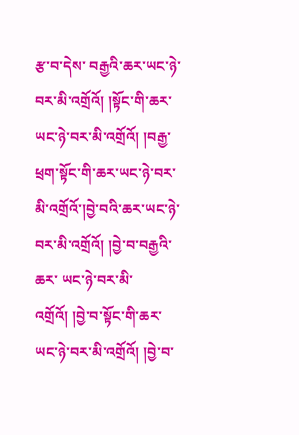རྩ་བ་དེས་ བརྒྱའི་ཆར་ཡང་ཉེ་བར་མི་འགྲོའོ། །སྟོང་གི་ཆར་ཡང་ཉེ་བར་མི་འགྲོའོ། །བརྒྱ་ཕྲག་སྟོང་གི་ཆར་ཡང་ཉེ་བར་མི་འགྲོའོ་།བྱེ་བའི་ཆར་ཡང་ཉེ་བར་མི་འགྲོའོ། །བྱེ་བ་བརྒྱའི་ཆར་ ཡང་ཉེ་བར་མི་འགྲོའོ། །བྱེ་བ་སྟོང་གི་ཆར་ཡང་ཉེ་བར་མི་འགྲོའོ། །བྱེ་བ་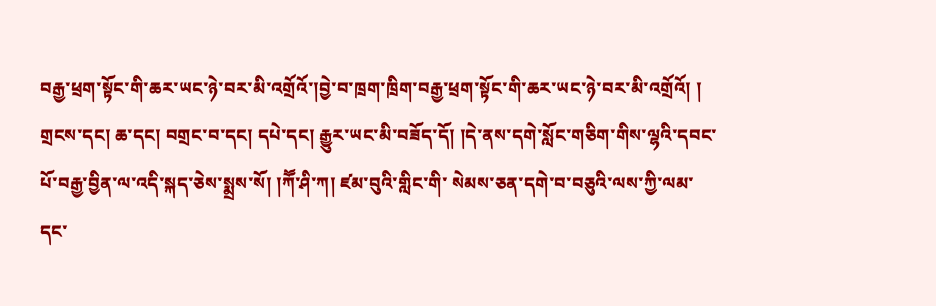བརྒྱ་ཕྲག་སྟོང་གི་ཆར་ཡང་ཉེ་བར་མི་འགྲོའོ་།བྱེ་བ་ཁྲག་ཁྲིག་བརྒྱ་ཕྲག་སྟོང་གི་ཆར་ཡང་ཉེ་བར་མི་འགྲོའོ། ། གྲངས་དང། ཆ་དང། བགྲང་བ་དང། དཔེ་དང། རྒྱུར་ཡང་མི་བཟོད་དོ། །དེ་ནས་དགེ་སློང་གཅིག་གིས་ལྷའི་དབང་པོ་བརྒྱ་བྱིན་ལ་འདི་སྐད་ཅེས་སྨྲས་སོ། །ཀཽ་ཤི་ཀ། ཛམ་བུའི་གླིང་གི་ སེམས་ཅན་དགེ་བ་བཅུའི་ལས་ཀྱི་ལམ་དང་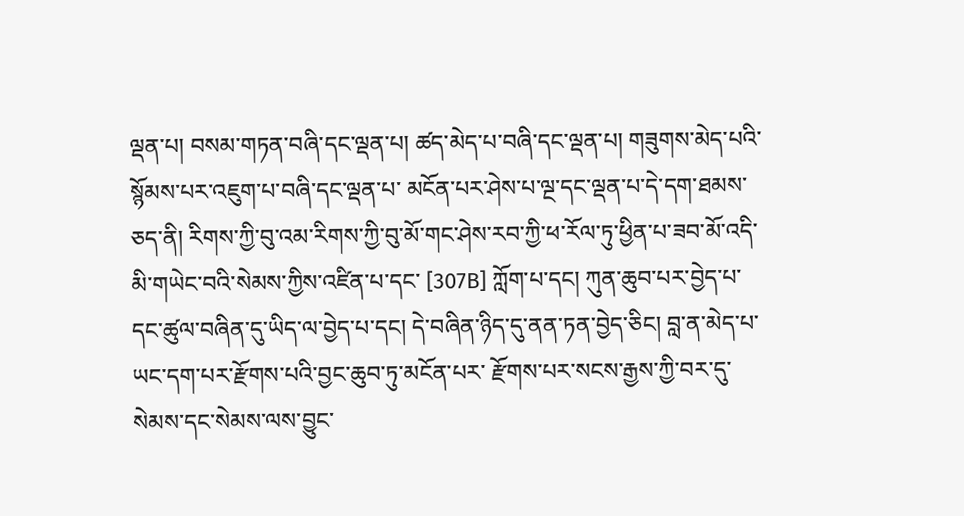ལྡན་པ། བསམ་གཏན་བཞི་དང་ལྡན་པ། ཚད་མེད་པ་བཞི་དང་ལྡན་པ། གཟུགས་མེད་པའི་སྙོམས་པར་འཇུག་པ་བཞི་དང་ལྡན་པ་ མངོན་པར་ཤེས་པ་ལྔ་དང་ལྡན་པ་དེ་དག་ཐམས་ཅད་ནི། རིགས་ཀྱི་བུ་འམ་རིགས་ཀྱི་བུ་མོ་གང་ཤེས་རབ་ཀྱི་ཕ་རོལ་ཏུ་ཕྱིན་པ་ཟབ་མོ་འདི་མི་གཡེང་བའི་སེམས་ཀྱིས་འཛིན་པ་དང་ [307B] ཀློག་པ་དང། ཀུན་ཆུབ་པར་བྱེད་པ་དང་ཚུལ་བཞིན་དུ་ཡིད་ལ་བྱེད་པ་དང། དེ་བཞིན་ཉིད་དུ་ནན་ཏན་བྱེད་ཅིང། བླ་ན་མེད་པ་ཡང་དག་པར་རྫོགས་པའི་བྱང་ཆུབ་ཏུ་མངོན་པར་ རྫོགས་པར་སངས་རྒྱས་ཀྱི་བར་དུ་སེམས་དང་སེམས་ལས་བྱུང་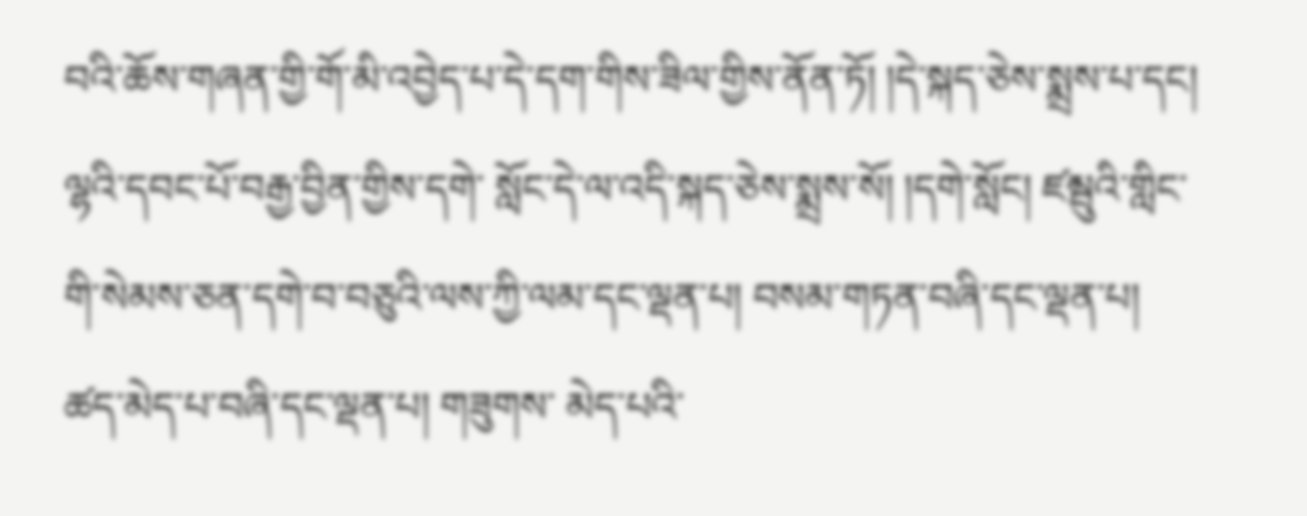བའི་ཆོས་གཞན་གྱི་གོ་མི་འབྱེད་པ་དེ་དག་གིས་ཟིལ་གྱིས་ནོན་ཏོ། །དེ་སྐད་ཅེས་སྨྲས་པ་དང། ལྷའི་དབང་པོ་བརྒྱ་བྱིན་གྱིས་དགེ་ སློང་དེ་ལ་འདི་སྐད་ཅེས་སྨྲས་སོ། །དགེ་སློང། ཛམྦུའི་གླིང་གི་སེམས་ཅན་དགེ་བ་བཅུའི་ལས་ཀྱི་ལམ་དང་ལྡན་པ། བསམ་གཏན་བཞི་དང་ལྡན་པ། ཚད་མེད་པ་བཞི་དང་ལྡན་པ། གཟུགས་ མེད་པའི་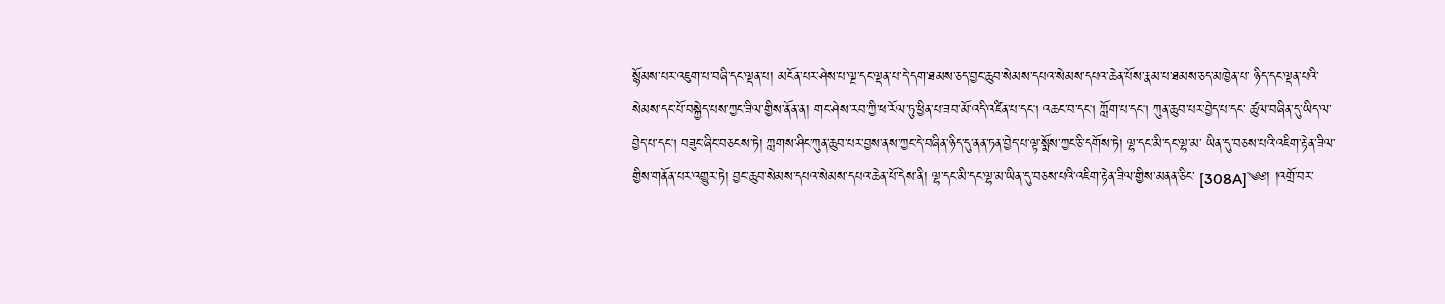སྙོམས་པར་འཇུག་པ་བཞི་དང་ལྡན་པ། མངོན་པར་ཤེས་པ་ལྔ་དང་ལྡན་པ་དེ་དག་ཐམས་ཅད་བྱང་ཆུབ་སེམས་དཔའ་སེམས་དཔའ་ཆེན་པོས་རྣམ་པ་ཐམས་ཅད་མཁྱེན་པ་ ཉིད་དང་ལྡན་པའི་སེམས་དང་པོ་བསྐྱེད་པས་ཀྱང་ཟིལ་གྱིས་ནོན་ན། གང་ཤེས་རབ་ཀྱི་ཕ་རོལ་ཏུ་ཕྱིན་པ་ཟབ་མོ་འདི་འཛིན་པ་དང། འཆང་བ་དང། ཀློག་པ་དང། ཀུན་ཆུབ་པར་བྱེད་པ་དང་ ཚུལ་བཞིན་དུ་ཡིད་ལ་བྱེད་པ་དང། བཟུང་ཞིང་བཅངས་ཏེ། ཀླགས་ཤིང་ཀུན་ཆུབ་པར་བྱས་ནས་ཀྱང་དེ་བཞིན་ཉིད་དུ་ནན་ཏན་བྱེད་པ་ལྟ་སྨོས་ཀྱང་ཅི་དགོས་ཏེ། ལྷ་དང་མི་དང་ལྷ་མ་ ཡིན་དུ་བཅས་པའི་འཇིག་རྟེན་ཟིལ་གྱིས་གནོན་པར་འགྱུར་ཏེ། བྱང་ཆུབ་སེམས་དཔའ་སེམས་དཔའ་ཆེན་པོ་དེས་ནི། ལྷ་དང་མི་དང་ལྷ་མ་ཡིན་དུ་བཅས་པའི་འཇིག་རྟེན་ཟིལ་གྱིས་མནན་ཅིང་ [308A]༄༅། །འགྲོ་བར་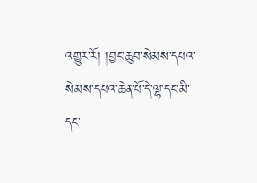འགྱུར་རོ། །བྱང་ཆུབ་སེམས་དཔའ་སེམས་དཔའ་ཆེན་པོ་དེ་ལྷ་དང་མི་དང་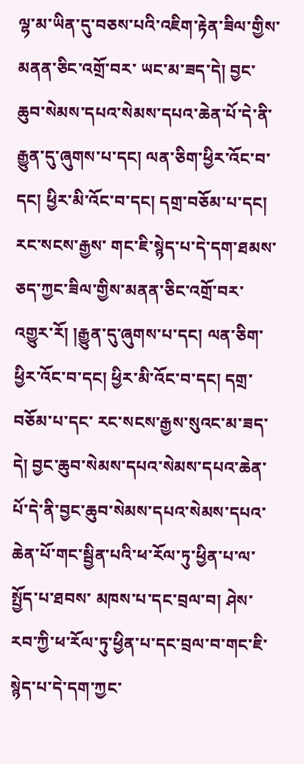ལྷ་མ་ཡིན་དུ་བཅས་པའི་འཇིག་རྟེན་ཟིལ་གྱིས་མནན་ཅིང་འགྲོ་བར་ ཡང་མ་ཟད་དེ། བྱང་ཆུབ་སེམས་དཔའ་སེམས་དཔའ་ཆེན་པོ་དེ་ནི་རྒྱུན་དུ་ཞུགས་པ་དང། ལན་ཅིག་ཕྱིར་འོང་བ་དང། ཕྱིར་མི་འོང་བ་དང། དགྲ་བཅོམ་པ་དང། རང་སངས་རྒྱས་ གང་ཇི་སྙེད་པ་དེ་དག་ཐམས་ཅད་ཀྱང་ཟིལ་གྱིས་མནན་ཅིང་འགྲོ་བར་འགྱུར་རོ། །རྒྱུན་དུ་ཞུགས་པ་དང། ལན་ཅིག་ཕྱིར་འོང་བ་དང། ཕྱིར་མི་འོང་བ་དང། དགྲ་བཅོམ་པ་དང་ རང་སངས་རྒྱས་སུའང་མ་ཟད་དེ། བྱང་ཆུབ་སེམས་དཔའ་སེམས་དཔའ་ཆེན་པོ་དེ་ནི་བྱང་ཆུབ་སེམས་དཔའ་སེམས་དཔའ་ཆེན་པོ་གང་སྦྱིན་པའི་ཕ་རོལ་ཏུ་ཕྱིན་པ་ལ་སྤྱོད་པ་ཐབས་ མཁས་པ་དང་བྲལ་བ། ཤེས་རབ་ཀྱི་ཕ་རོལ་ཏུ་ཕྱིན་པ་དང་བྲལ་བ་གང་ཇི་སྙེད་པ་དེ་དག་ཀྱང་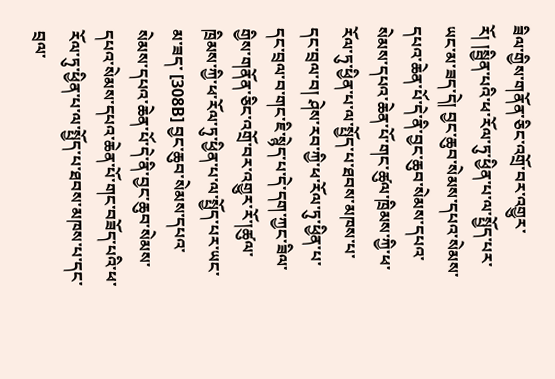ཟིལ་གྱིས་གནོན་ཅིང་འགྲོ་བར་འགྱུར་རོ། །སྦྱིན་པའི་ཕ་རོལ་ཏུ་ཕྱིན་པ་ལ་སྤྱོད་པར་ ཡང་མ་ཟད་དེ། བྱང་ཆུབ་སེམས་དཔའ་སེམས་དཔའ་ཆེན་པོ་དེ་ནི་བྱང་ཆུབ་སེམས་དཔའ་སེམས་དཔའ་ཆེན་པོ་གང་ཚུལ་ཁྲིམས་ཀྱི་ཕ་རོལ་ཏུ་ཕྱིན་པ་ལ་སྤྱོད་པ་ཐབས་མཁས་པ་ དང་བྲལ་བ། ཤེས་རབ་ཀྱི་ཕ་རོལ་ཏུ་ཕྱིན་པ་དང་བྲལ་བ་གང་ཇི་སྙེད་པ་དེ་དག་ཀྱང་ཟིལ་གྱིས་གནོན་ཅིང་འགྲོ་བར་འགྱུར་རོ་།ཚུལ་ཁྲིམས་ཀྱི་ཕ་རོལ་ཏུ་ཕྱིན་པ་ལ་སྤྱོད་པར་ཡང་མ་ཟད་ [308B] བྱང་ཆུབ་སེམས་དཔའ་སེམས་དཔའ་ཆེན་པོ་དེ་ནི་བྱང་ཆུབ་སེམས་དཔའ་སེམས་དཔའ་ཆེན་པོ་གང་བཟོད་པའི་ཕ་རོལ་ཏུ་ཕྱིན་པ་ལ་སྤྱོད་པ་ཐབས་མཁས་པ་དང་བྲལ་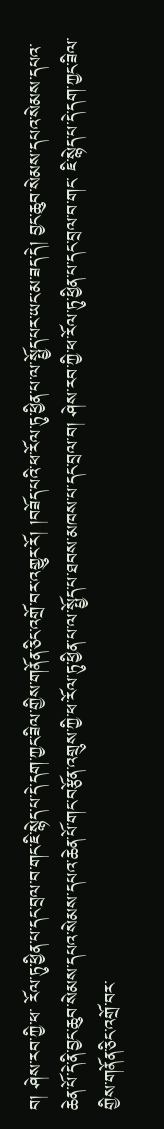བ། ཤེས་རབ་ཀྱི་ཕ་ རོལ་ཏུ་ཕྱིན་པ་དང་བྲལ་བ་གང་ཇི་སྙེད་པ་དེ་དག་ཀྱང་ཟིལ་གྱིས་གནོན་ཅིང་འགྲོ་བར་འགྱུར་རོ། །བཟོད་པའི་ཕ་རོལ་ཏུ་ཕྱིན་པ་ལ་སྤྱོད་པར་ཡང་མ་ཟད་དེ། བྱང་ཆུབ་སེམས་དཔའ་སེམས་དཔའ་ ཆེན་པོ་དེ་ནི་བྱང་ཆུབ་སེམས་དཔའ་སེམས་དཔའ་ཆེན་པོ་གང་བརྩོན་འགྲུས་ཀྱི་ཕ་རོལ་ཏུ་ཕྱིན་པ་ལ་སྤྱོད་པ་ཐབས་མཁས་པ་དང་བྲལ་བ། ཤེས་རབ་ཀྱི་ཕ་རོལ་ཏུ་ཕྱིན་པ་དང་བྲལ་བ་གང་ ཇི་སྙེད་པ་དེ་དག་ཀྱང་ཟིལ་གྱིས་གནོན་ཅིང་འགྲོ་བར་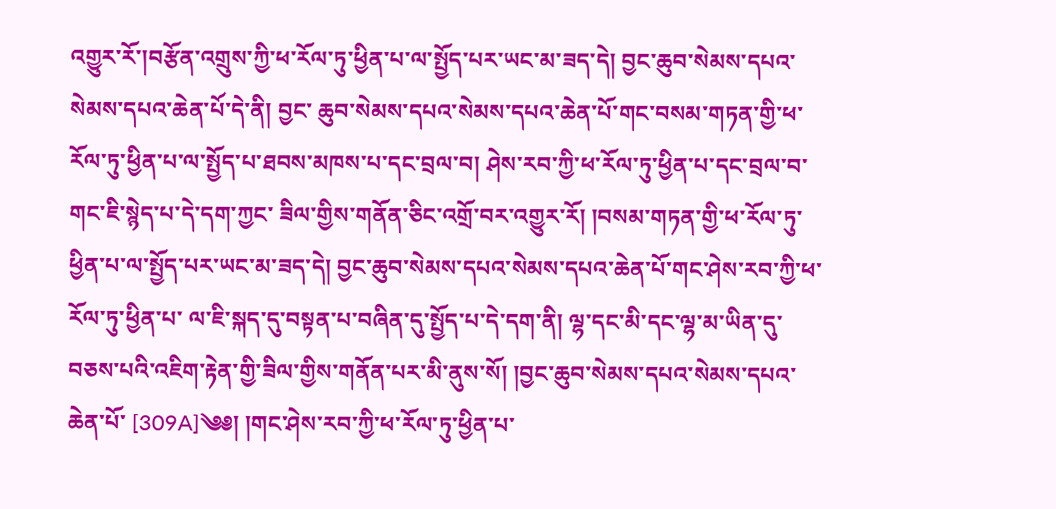འགྱུར་རོ་།བརྩོན་འགྲུས་ཀྱི་ཕ་རོལ་ཏུ་ཕྱིན་པ་ལ་སྤྱོད་པར་ཡང་མ་ཟད་དེ། བྱང་ཆུབ་སེམས་དཔའ་སེམས་དཔའ་ཆེན་པོ་དེ་ནི། བྱང་ ཆུབ་སེམས་དཔའ་སེམས་དཔའ་ཆེན་པོ་གང་བསམ་གཏན་གྱི་ཕ་རོལ་ཏུ་ཕྱིན་པ་ལ་སྤྱོད་པ་ཐབས་མཁས་པ་དང་བྲལ་བ། ཤེས་རབ་ཀྱི་ཕ་རོལ་ཏུ་ཕྱིན་པ་དང་བྲལ་བ་གང་ཇི་སྙེད་པ་དེ་དག་ཀྱང་ ཟིལ་གྱིས་གནོན་ཅིང་འགྲོ་བར་འགྱུར་རོ། །བསམ་གཏན་གྱི་ཕ་རོལ་ཏུ་ཕྱིན་པ་ལ་སྤྱོད་པར་ཡང་མ་ཟད་དེ། བྱང་ཆུབ་སེམས་དཔའ་སེམས་དཔའ་ཆེན་པོ་གང་ཤེས་རབ་ཀྱི་ཕ་རོལ་ཏུ་ཕྱིན་པ་ ལ་ཇི་སྐད་དུ་བསྟན་པ་བཞིན་དུ་སྤྱོད་པ་དེ་དག་ནི། ལྷ་དང་མི་དང་ལྷ་མ་ཡིན་དུ་བཅས་པའི་འཇིག་རྟེན་གྱི་ཟིལ་གྱིས་གནོན་པར་མི་ནུས་སོ། །བྱང་ཆུབ་སེམས་དཔའ་སེམས་དཔའ་ཆེན་པོ་ [309A]༄༅། །གང་ཤེས་རབ་ཀྱི་ཕ་རོལ་ཏུ་ཕྱིན་པ་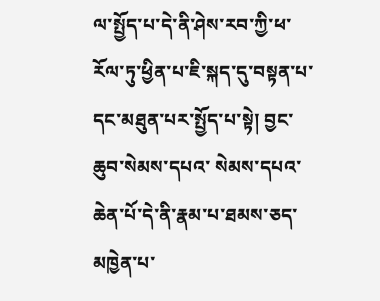ལ་སྤྱོད་པ་དེ་ནི་ཤེས་རབ་ཀྱི་ཕ་རོལ་ཏུ་ཕྱིན་པ་ཇི་སྐད་དུ་བསྟན་པ་དང་མཐུན་པར་སྤྱོད་པ་སྟེ། བྱང་ཆུབ་སེམས་དཔའ་ སེམས་དཔའ་ཆེན་པོ་དེ་ནི་རྣམ་པ་ཐམས་ཅད་མཁྱེན་པ་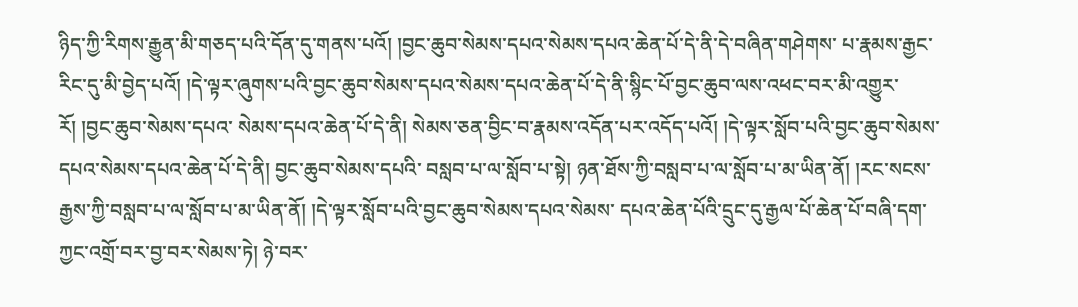ཉིད་ཀྱི་རིགས་རྒྱུན་མི་གཅད་པའི་དོན་དུ་གནས་པའོ། །བྱང་ཆུབ་སེམས་དཔའ་སེམས་དཔའ་ཆེན་པོ་དེ་ནི་དེ་བཞིན་གཤེགས་ པ་རྣམས་རྒྱང་རིང་དུ་མི་བྱེད་པའོ། །དེ་ལྟར་ཞུགས་པའི་བྱང་ཆུབ་སེམས་དཔའ་སེམས་དཔའ་ཆེན་པོ་དེ་ནི་སྙིང་པོ་བྱང་ཆུབ་ལས་འཕང་བར་མི་འགྱུར་རོ། །བྱང་ཆུབ་སེམས་དཔའ་ སེམས་དཔའ་ཆེན་པོ་དེ་ནི། སེམས་ཅན་བྱིང་བ་རྣམས་འདོན་པར་འདོད་པའོ། །དེ་ལྟར་སློབ་པའི་བྱང་ཆུབ་སེམས་དཔའ་སེམས་དཔའ་ཆེན་པོ་དེ་ནི། བྱང་ཆུབ་སེམས་དཔའི་ བསླབ་པ་ལ་སློབ་པ་སྟེ། ཉན་ཐོས་ཀྱི་བསླབ་པ་ལ་སློབ་པ་མ་ཡིན་ནོ། །རང་སངས་རྒྱས་ཀྱི་བསླབ་པ་ལ་སློབ་པ་མ་ཡིན་ནོ། །དེ་ལྟར་སློབ་པའི་བྱང་ཆུབ་སེམས་དཔའ་སེམས་ དཔའ་ཆེན་པོའི་དྲུང་དུ་རྒྱལ་པོ་ཆེན་པོ་བཞི་དག་ཀྱང་འགྲོ་བར་བྱ་བར་སེམས་ཏེ། ཉེ་བར་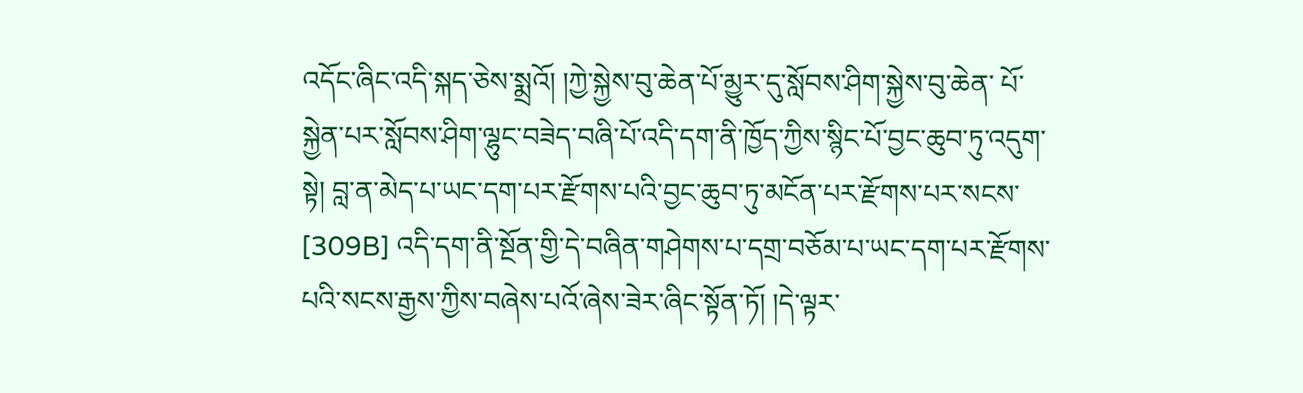འདོང་ཞིང་འདི་སྐད་ཅེས་སྨྲའོ། །ཀྱེ་སྐྱེས་བུ་ཆེན་པོ་མྱུར་དུ་སློབས་ཤིག་སྐྱེས་བུ་ཆེན་ པོ་སྐྱེན་པར་སློབས་ཤིག་ལྷུང་བཟེད་བཞི་པོ་འདི་དག་ནི་ཁྱོད་ཀྱིས་སྙིང་པོ་བྱང་ཆུབ་ཏུ་འདུག་སྟེ། བླ་ན་མེད་པ་ཡང་དག་པར་རྫོགས་པའི་བྱང་ཆུབ་ཏུ་མངོན་པར་རྫོགས་པར་སངས་ [309B] འདི་དག་ནི་སྔོན་གྱི་དེ་བཞིན་གཤེགས་པ་དགྲ་བཅོམ་པ་ཡང་དག་པར་རྫོགས་པའི་སངས་རྒྱས་ཀྱིས་བཞེས་པའོ་ཞེས་ཟེར་ཞིང་སྟོན་ཏོ། །དེ་ལྟར་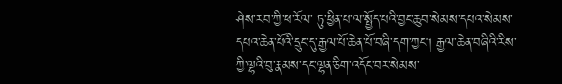ཤེས་རབ་ཀྱི་ཕ་རོལ་ ཏུ་ཕྱིན་པ་ལ་སྤྱོད་པའི་བྱང་ཆུབ་སེམས་དཔའ་སེམས་དཔའ་ཆེན་པོའི་དྲུང་དུ་རྒྱལ་པོ་ཆེན་པོ་བཞི་དག་ཀྱང། རྒྱལ་ཆེན་བཞིའི་རིས་ཀྱི་ལྷའི་བུ་རྣམས་དང་ལྷན་ཅིག་འདོང་བར་སེམས་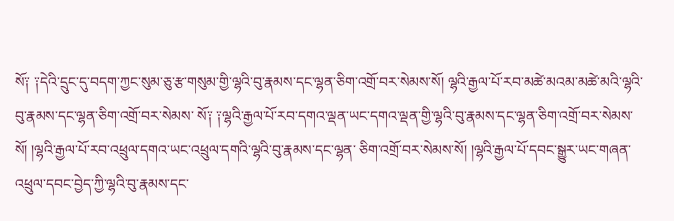སོ༑ ༑དེའི་དྲུང་དུ་བདག་ཀྱང་སུམ་ཅུ་རྩ་གསུམ་གྱི་ལྷའི་བུ་རྣམས་དང་ལྷན་ཅིག་འགྲོ་བར་སེམས་སོ། ལྷའི་རྒྱལ་པོ་རབ་མཚེ་མའམ་མཚེ་མའི་ལྷའི་བུ་རྣམས་དང་ལྷན་ཅིག་འགྲོ་བར་སེམས་ སོ༑ ༑ལྷའི་རྒྱལ་པོ་རབ་དགའ་ལྡན་ཡང་དགའ་ལྡན་གྱི་ལྷའི་བུ་རྣམས་དང་ལྷན་ཅིག་འགྲོ་བར་སེམས་སོ། །ལྷའི་རྒྱལ་པོ་རབ་འཕྲུལ་དགའ་ཡང་འཕྲུལ་དགའི་ལྷའི་བུ་རྣམས་དང་ལྷན་ ཅིག་འགྲོ་བར་སེམས་སོ། །ལྷའི་རྒྱལ་པོ་དབང་སྒྱུར་ཡང་གཞན་འཕྲུལ་དབང་བྱེད་ཀྱི་ལྷའི་བུ་རྣམས་དང་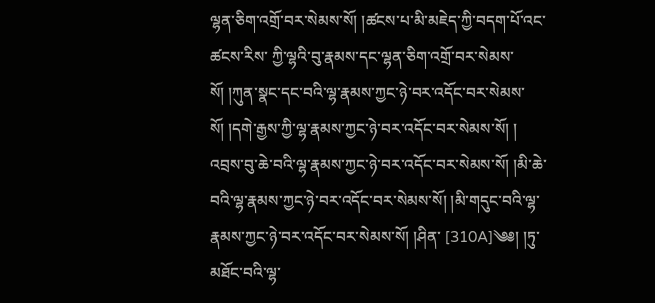ལྷན་ཅིག་འགྲོ་བར་སེམས་སོ། །ཚངས་པ་མི་མཇེད་ཀྱི་བདག་པོ་འང་ཚངས་རིས་ ཀྱི་ལྷའི་བུ་རྣམས་དང་ལྷན་ཅིག་འགྲོ་བར་སེམས་སོ། །ཀུན་སྣང་དང་བའི་ལྷ་རྣམས་ཀྱང་ཉེ་བར་འདོང་བར་སེམས་སོ། །དགེ་རྒྱས་ཀྱི་ལྷ་རྣམས་ཀྱང་ཉེ་བར་འདོང་བར་སེམས་སོ། ། འབྲས་བུ་ཆེ་བའི་ལྷ་རྣམས་ཀྱང་ཉེ་བར་འདོང་བར་སེམས་སོ། །མི་ཆེ་བའི་ལྷ་རྣམས་ཀྱང་ཉེ་བར་འདོང་བར་སེམས་སོ། །མི་གདུང་བའི་ལྷ་རྣམས་ཀྱང་ཉེ་བར་འདོང་བར་སེམས་སོ། །ཤིན་ [310A]༄༅། །ཏུ་མཐོང་བའི་ལྷ་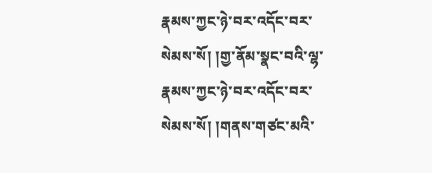རྣམས་ཀྱང་ཉེ་བར་འདོང་བར་སེམས་སོ། །གྱ་ནོམ་སྣང་བའི་ལྷ་རྣམས་ཀྱང་ཉེ་བར་འདོང་བར་སེམས་སོ། །གནས་གཙང་མའི་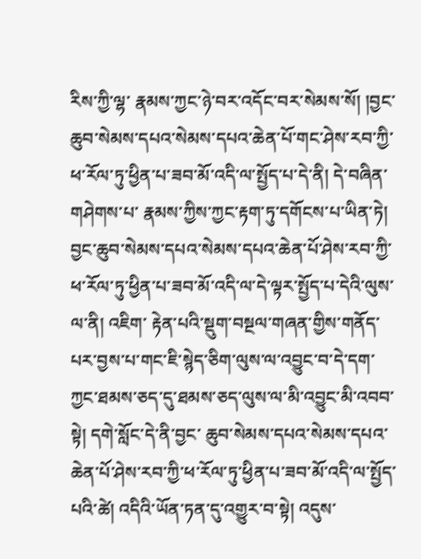རིས་ཀྱི་ལྷ་ རྣམས་ཀྱང་ཉེ་བར་འདོང་བར་སེམས་སོ། །བྱང་ཆུབ་སེམས་དཔའ་སེམས་དཔའ་ཆེན་པོ་གང་ཤེས་རབ་ཀྱི་ཕ་རོལ་ཏུ་ཕྱིན་པ་ཟབ་མོ་འདི་ལ་སྤྱོད་པ་དེ་ནི། དེ་བཞིན་གཤེགས་པ་ རྣམས་ཀྱིས་ཀྱང་རྟག་ཏུ་དགོངས་པ་ཡིན་ཏེ། བྱང་ཆུབ་སེམས་དཔའ་སེམས་དཔའ་ཆེན་པོ་ཤེས་རབ་ཀྱི་ཕ་རོལ་ཏུ་ཕྱིན་པ་ཟབ་མོ་འདི་ལ་དེ་ལྟར་སྤྱོད་པ་དེའི་ལུས་ལ་ནི། འཇིག་ རྟེན་པའི་སྡུག་བསྔལ་གཞན་གྱིས་གནོད་པར་བྱས་པ་གང་ཇི་སྙེད་ཅིག་ལུས་ལ་འབྱུང་བ་དེ་དག་ཀྱང་ཐམས་ཅད་དུ་ཐམས་ཅད་ལུས་ལ་མི་འབྱུང་མི་འབབ་སྟེ། དགེ་སློང་དེ་ནི་བྱང་ ཆུབ་སེམས་དཔའ་སེམས་དཔའ་ཆེན་པོ་ཤེས་རབ་ཀྱི་ཕ་རོལ་ཏུ་ཕྱིན་པ་ཟབ་མོ་འདི་ལ་སྤྱོད་པའི་ཚེ། འདིའི་ཡོན་ཏན་དུ་འགྱུར་བ་སྟེ། འདུས་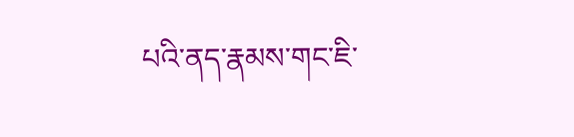པའི་ནད་རྣམས་གང་ཇི་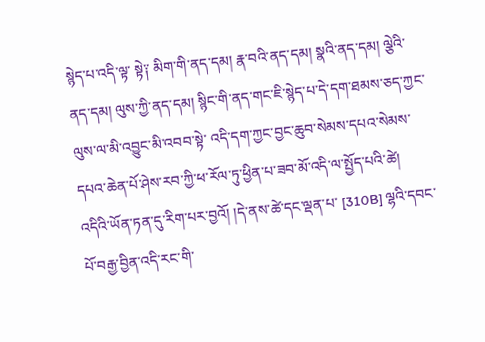སྙེད་པ་འདི་ལྟ་ སྟེ༑ མིག་གི་ནད་དམ། རྣ་བའི་ནད་དམ། སྣའི་ནད་དམ། ལྕེའི་ནད་དམ། ལུས་ཀྱི་ནད་དམ། སྙིང་གི་ནད་གང་ཇི་སྙེད་པ་དེ་དག་ཐམས་ཅད་ཀྱང་ལུས་ལ་མི་འབྱུང་མི་འབབ་སྟེ་ འདི་དག་ཀྱང་བྱང་ཆུབ་སེམས་དཔའ་སེམས་དཔའ་ཆེན་པོ་ཤེས་རབ་ཀྱི་ཕ་རོལ་ཏུ་ཕྱིན་པ་ཟབ་མོ་འདི་ལ་སྤྱོད་པའི་ཚེ། འདིའི་ཡོན་ཏན་དུ་རིག་པར་བྱའོ། །དེ་ནས་ཚེ་དང་ལྡན་པ་ [310B] ལྷའི་དབང་པོ་བརྒྱ་བྱིན་འདི་རང་གི་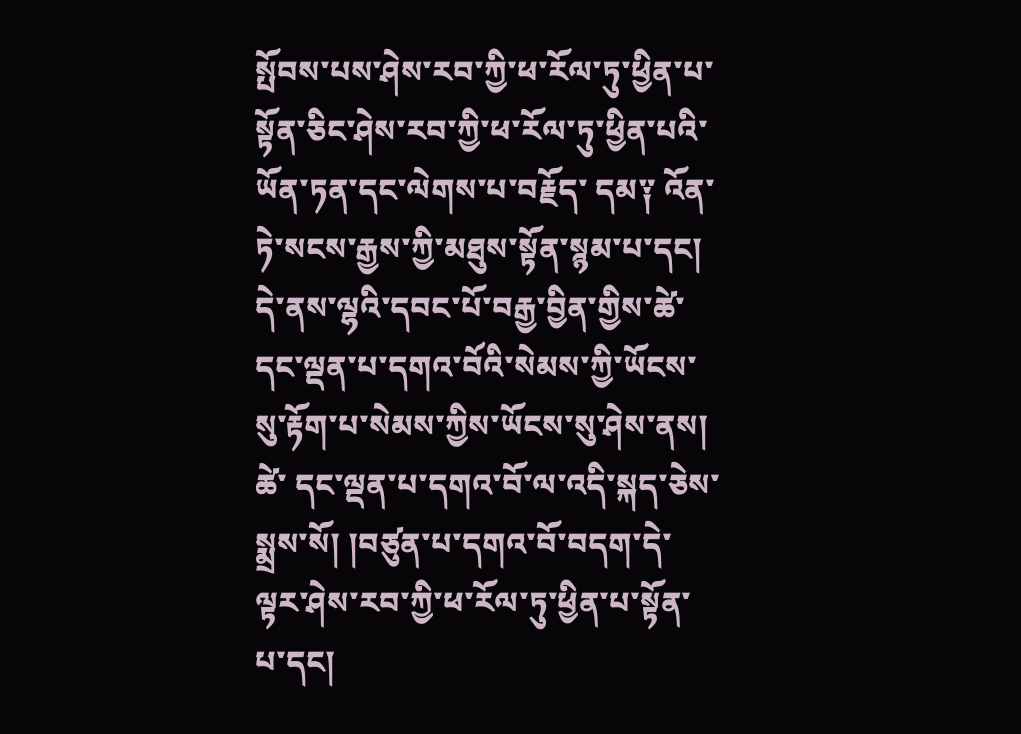སྤོབས་པས་ཤེས་རབ་ཀྱི་ཕ་རོལ་ཏུ་ཕྱིན་པ་སྟོན་ཅིང་ཤེས་རབ་ཀྱི་ཕ་རོལ་ཏུ་ཕྱིན་པའི་ཡོན་ཏན་དང་ལེགས་པ་བརྗོད་ དམ༑ འོན་ཏེ་སངས་རྒྱས་ཀྱི་མཐུས་སྟོན་སྙམ་པ་དང། དེ་ནས་ལྷའི་དབང་པོ་བརྒྱ་བྱིན་གྱིས་ཚེ་དང་ལྡན་པ་དགའ་བོའི་སེམས་ཀྱི་ཡོངས་སུ་རྟོག་པ་སེམས་ཀྱིས་ཡོངས་སུ་ཤེས་ནས། ཚེ་ དང་ལྡན་པ་དགའ་བོ་ལ་འདི་སྐད་ཅེས་སྨྲས་སོ། །བཙུན་པ་དགའ་བོ་བདག་དེ་ལྟར་ཤེས་རབ་ཀྱི་ཕ་རོལ་ཏུ་ཕྱིན་པ་སྟོན་པ་དང།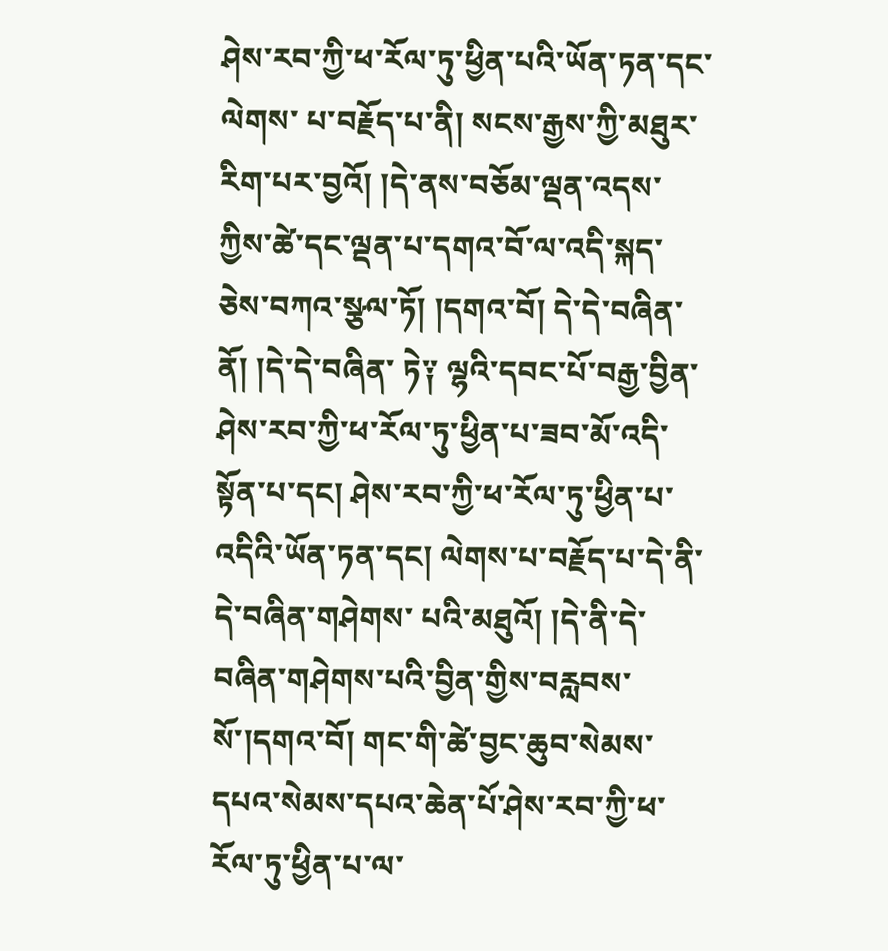ཤེས་རབ་ཀྱི་ཕ་རོལ་ཏུ་ཕྱིན་པའི་ཡོན་ཏན་དང་ལེགས་ པ་བརྗོད་པ་ནི། སངས་རྒྱས་ཀྱི་མཐུར་རིག་པར་བྱའོ། །དེ་ནས་བཅོམ་ལྡན་འདས་ཀྱིས་ཚེ་དང་ལྡན་པ་དགའ་བོ་ལ་འདི་སྐད་ཅེས་བཀའ་སྩལ་ཏོ། །དགའ་བོ། དེ་དེ་བཞིན་ནོ། །དེ་དེ་བཞིན་ ཏེ༑ ལྷའི་དབང་པོ་བརྒྱ་བྱིན་ཤེས་རབ་ཀྱི་ཕ་རོལ་ཏུ་ཕྱིན་པ་ཟབ་མོ་འདི་སྟོན་པ་དང། ཤེས་རབ་ཀྱི་ཕ་རོལ་ཏུ་ཕྱིན་པ་འདིའི་ཡོན་ཏན་དང། ལེགས་པ་བརྗོད་པ་དེ་ནི་དེ་བཞིན་གཤེགས་ པའི་མཐུའོ། །དེ་ནི་དེ་བཞིན་གཤེགས་པའི་བྱིན་གྱིས་བརླབས་སོ་།དགའ་བོ། གང་གི་ཚེ་བྱང་ཆུབ་སེམས་དཔའ་སེམས་དཔའ་ཆེན་པོ་ཤེས་རབ་ཀྱི་ཕ་རོལ་ཏུ་ཕྱིན་པ་ལ་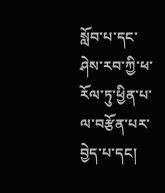སློབ་པ་དང་ ཤེས་རབ་ཀྱི་ཕ་རོལ་ཏུ་ཕྱིན་པ་ལ་བརྩོན་པར་བྱེད་པ་དང།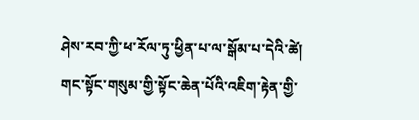ཤེས་རབ་ཀྱི་ཕ་རོལ་ཏུ་ཕྱིན་པ་ལ་སྒོམ་པ་དེའི་ཚེ། གང་སྟོང་གསུམ་གྱི་སྟོང་ཆེན་པོའི་འཇིག་རྟེན་གྱི་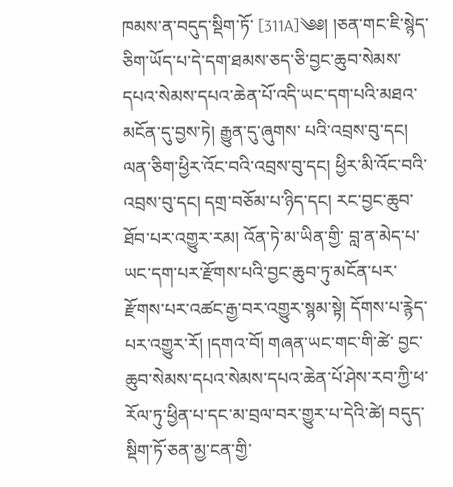ཁམས་ན་བདུད་སྡིག་ཏོ་ [311A]༄༅། །ཅན་གང་ཇི་སྙེད་ཅིག་ཡོད་པ་དེ་དག་ཐམས་ཅད་ཅི་བྱང་ཆུབ་སེམས་དཔའ་སེམས་དཔའ་ཆེན་པོ་འདི་ཡང་དག་པའི་མཐའ་མངོན་དུ་བྱས་ཏེ། རྒྱུན་དུ་ཞུགས་ པའི་འབྲས་བུ་དང། ལན་ཅིག་ཕྱིར་འོང་བའི་འབྲས་བུ་དང། ཕྱིར་མི་འོང་བའི་འབྲས་བུ་དང། དགྲ་བཅོམ་པ་ཉིད་དང། རང་བྱང་ཆུབ་ཐོབ་པར་འགྱུར་རམ། འོན་ཏེ་མ་ཡིན་གྱི་ བླ་ན་མེད་པ་ཡང་དག་པར་རྫོགས་པའི་བྱང་ཆུབ་ཏུ་མངོན་པར་རྫོགས་པར་འཚང་རྒྱ་བར་འགྱུར་སྙམ་སྟེ། དོགས་པ་རྙེད་པར་འགྱུར་རོ། །དགའ་བོ། གཞན་ཡང་གང་གི་ཚེ་ བྱང་ཆུབ་སེམས་དཔའ་སེམས་དཔའ་ཆེན་པོ་ཤེས་རབ་ཀྱི་ཕ་རོལ་ཏུ་ཕྱིན་པ་དང་མ་བྲལ་བར་གྱུར་པ་དེའི་ཚེ། བདུད་སྡིག་ཏོ་ཅན་མྱ་ངན་གྱི་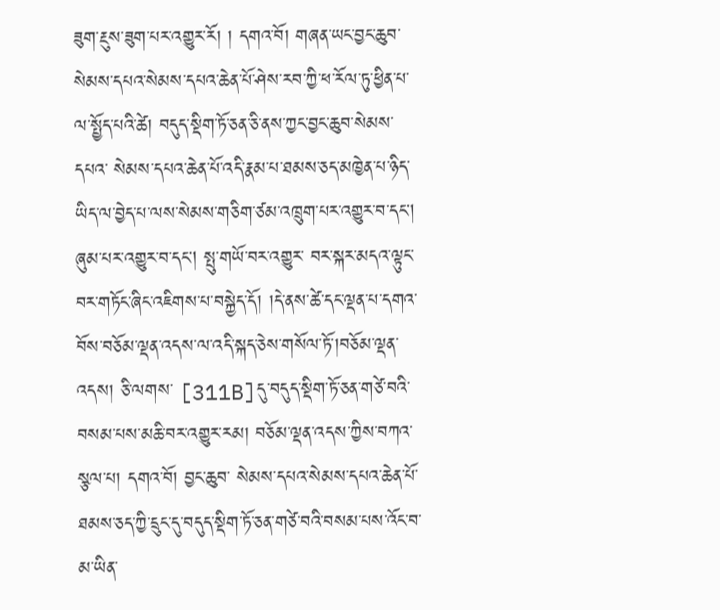ཟུག་རྔུས་ཟུག་པར་འགྱུར་རོ། ། དགའ་བོ། གཞན་ཡང་བྱང་ཆུབ་སེམས་དཔའ་སེམས་དཔའ་ཆེན་པོ་ཤེས་རབ་ཀྱི་ཕ་རོལ་ཏུ་ཕྱིན་པ་ལ་སྤྱོད་པའི་ཚེ། བདུད་སྡིག་ཏོ་ཅན་ཅི་ནས་ཀྱང་བྱང་ཆུབ་སེམས་དཔའ་ སེམས་དཔའ་ཆེན་པོ་འདི་རྣམ་པ་ཐམས་ཅད་མཁྱེན་པ་ཉིད་ཡིད་ལ་བྱེད་པ་ལས་སེམས་གཅིག་ཙམ་འཁྲུག་པར་འགྱུར་བ་དང། ཞུམ་པར་འགྱུར་བ་དང། སྤུ་གཡོ་བར་འགྱུར་ བར་སྐར་མདའ་ལྟུང་བར་གཏོང་ཞིང་འཇིགས་པ་བསྐྱེད་དོ། །དེ་ནས་ཚེ་དང་ལྡན་པ་དགའ་བོས་བཅོམ་ལྡན་འདས་ལ་འདི་སྐད་ཅེས་གསོལ་ཏོ་།བཅོམ་ལྡན་འདས། ཅི་ལགས་ [311B]དུ་བདུད་སྡིག་ཏོ་ཅན་གཙེ་བའི་བསམ་པས་མཆི་བར་འགྱུར་རམ། བཅོམ་ལྡན་འདས་ཀྱིས་བཀའ་སྩལ་པ། དགའ་བོ། བྱང་ཆུབ་ སེམས་དཔའ་སེམས་དཔའ་ཆེན་པོ་ཐམས་ཅད་ཀྱི་དྲུང་དུ་བདུད་སྡིག་ཏོ་ཅན་གཙེ་བའི་བསམ་པས་འོང་བ་མ་ཡིན་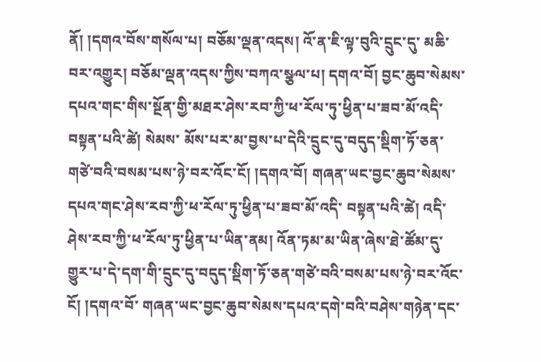ནོ། །དགའ་བོས་གསོལ་པ། བཅོམ་ལྡན་འདས། འོ་ན་ཇི་ལྟ་བུའི་དྲུང་དུ་ མཆི་བར་འགྱུར། བཅོམ་ལྡན་འདས་ཀྱིས་བཀའ་སྩལ་པ། དགའ་བོ། བྱང་ཆུབ་སེམས་དཔའ་གང་གིས་སྔོན་གྱི་མཐར་ཤེས་རབ་ཀྱི་ཕ་རོལ་ཏུ་ཕྱིན་པ་ཟབ་མོ་འདི་བསྟན་པའི་ཚེ། སེམས་ མོས་པར་མ་བྱས་པ་དེའི་དྲུང་དུ་བདུད་སྡིག་ཏོ་ཅན་གཙེ་བའི་བསམ་པས་ཉེ་བར་འོང་ངོ། །དགའ་བོ། གཞན་ཡང་བྱང་ཆུབ་སེམས་དཔའ་གང་ཤེས་རབ་ཀྱི་ཕ་རོལ་ཏུ་ཕྱིན་པ་ཟབ་མོ་འདི་ བསྟན་པའི་ཚེ། འདི་ཤེས་རབ་ཀྱི་ཕ་རོལ་ཏུ་ཕྱིན་པ་ཡིན་ནམ། འོན་ཏམ་མ་ཡིན་ཞེས་ཐེ་ཚོམ་དུ་གྱུར་པ་དེ་དག་གི་དྲུང་དུ་བདུད་སྡིག་ཏོ་ཅན་གཙེ་བའི་བསམ་པས་ཉེ་བར་འོང་ངོ། །དགའ་བོ་ གཞན་ཡང་བྱང་ཆུབ་སེམས་དཔའ་དགེ་བའི་བཤེས་གཉེན་དང་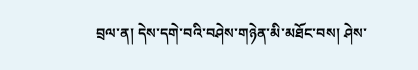བྲལ་ན། དེས་དགེ་བའི་བཤེས་གཉེན་མི་མཐོང་བས། ཤེས་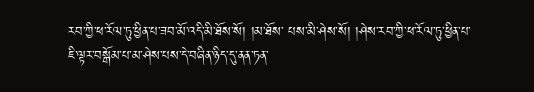རབ་ཀྱི་ཕ་རོལ་ཏུ་ཕྱིན་པ་ཟབ་མོ་འདི་མི་ཐོས་སོ། །མ་ཐོས་ པས་མི་ཤེས་སོ། །ཤེས་རབ་ཀྱི་ཕ་རོལ་ཏུ་ཕྱིན་པ་ཇི་ལྟར་བསྒོམ་པ་མ་ཤེས་པས་དེ་བཞིན་ཉིད་དུ་ནན་ཏན་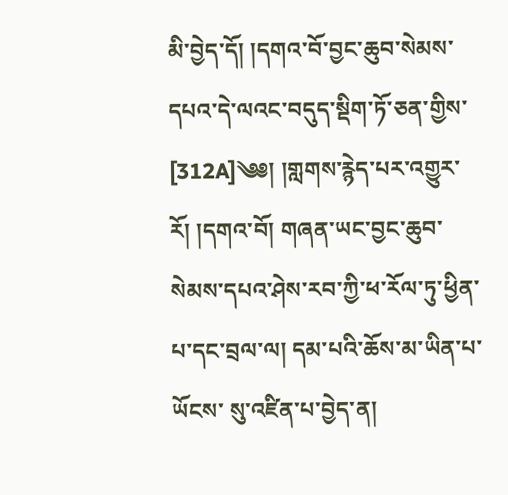མི་བྱེད་དོ། །དགའ་བོ་བྱང་ཆུབ་སེམས་དཔའ་དེ་ལའང་བདུད་སྡིག་ཏོ་ཅན་གྱིས་ [312A]༄༅། །གླགས་རྙེད་པར་འགྱུར་རོ། །དགའ་བོ། གཞན་ཡང་བྱང་ཆུབ་སེམས་དཔའ་ཤེས་རབ་ཀྱི་ཕ་རོལ་ཏུ་ཕྱིན་པ་དང་བྲལ་ལ། དམ་པའི་ཆོས་མ་ཡིན་པ་ཡོངས་ སུ་འཛིན་པ་བྱེད་ན།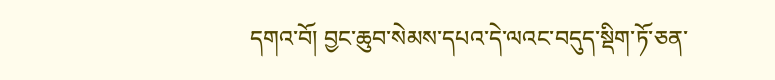དགའ་བོ། བྱང་ཆུབ་སེམས་དཔའ་དེ་ལའང་བདུད་སྡིག་ཏོ་ཅན་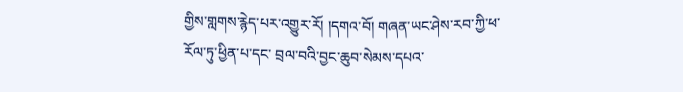གྱིས་གླགས་རྙེད་པར་འགྱུར་རོ། །དགའ་བོ། གཞན་ཡང་ཤེས་རབ་ཀྱི་ཕ་རོལ་ཏུ་ཕྱིན་པ་དང་ བྲལ་བའི་བྱང་ཆུབ་སེམས་དཔའ་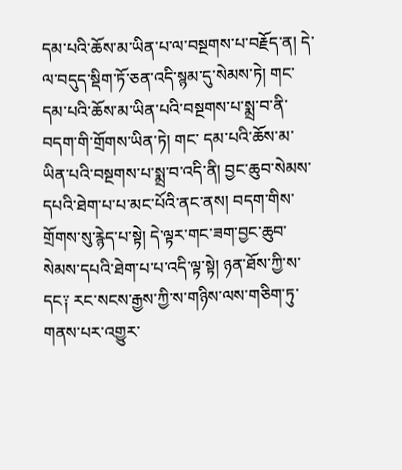དམ་པའི་ཆོས་མ་ཡིན་པ་ལ་བསྔགས་པ་བརྗོད་ན། དེ་ལ་བདུད་སྡིག་ཏོ་ཅན་འདི་སྙམ་དུ་སེམས་ཏེ། གང་དམ་པའི་ཆོས་མ་ཡིན་པའི་བསྔགས་པ་སྨྲ་བ་ནི་བདག་གི་གྲོགས་ཡིན་ཏེ། གང་ དམ་པའི་ཆོས་མ་ཡིན་པའི་བསྔགས་པ་སྨྲ་བ་འདི་ནི། བྱང་ཆུབ་སེམས་དཔའི་ཐེག་པ་པ་མང་པོའི་ནང་ནས། བདག་གིས་གྲོགས་སུ་རྙེད་པ་སྟེ། དེ་ལྟར་གང་ཟག་བྱང་ཆུབ་སེམས་དཔའི་ཐེག་པ་པ་འདི་ལྟ་སྟེ། ཉན་ཐོས་ཀྱི་ས་ དང༑ རང་སངས་རྒྱས་ཀྱི་ས་གཉིས་ལས་གཅིག་ཏུ་གནས་པར་འགྱུར་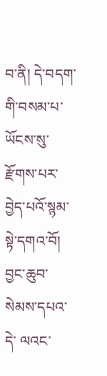བ་ནི། དེ་བདག་གི་བསམ་པ་ཡོངས་སུ་རྫོགས་པར་བྱེད་པའོ་སྙམ་སྟེ་དགའ་བོ། བྱང་ཆུབ་སེམས་དཔའ་དེ་ ལའང་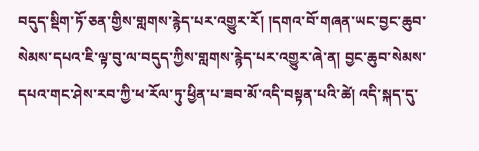བདུད་སྡིག་ཏོ་ཅན་གྱིས་གླགས་རྙེད་པར་འགྱུར་རོ། །དགའ་བོ་གཞན་ཡང་བྱང་ཆུབ་སེམས་དཔའ་ཇི་ལྟ་བུ་ལ་བདུད་ཀྱིས་གླགས་རྙེད་པར་འགྱུར་ཞེ་ན། བྱང་ཆུབ་སེམས་ དཔའ་གང་ཤེས་རབ་ཀྱི་ཕ་རོལ་ཏུ་ཕྱིན་པ་ཟབ་མོ་འདི་བསྟན་པའི་ཚེ། འདི་སྐད་དུ་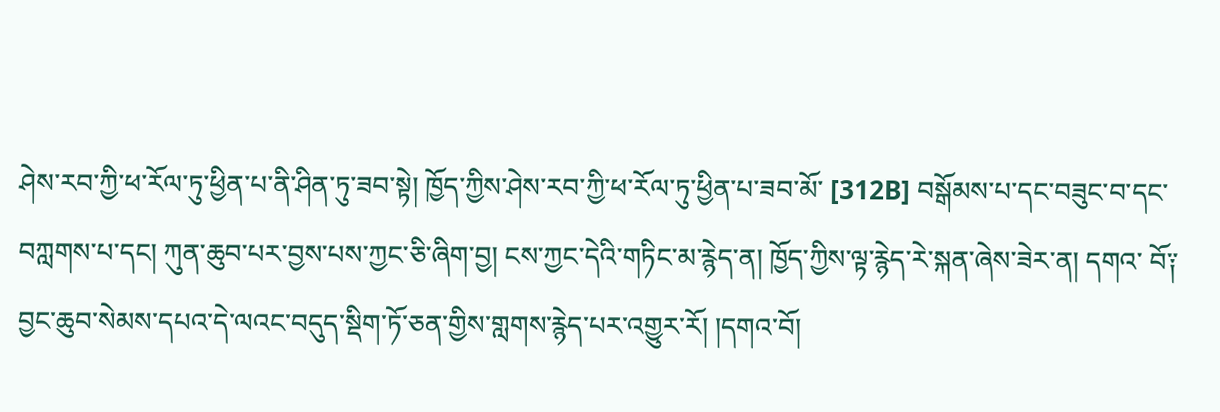ཤེས་རབ་ཀྱི་ཕ་རོལ་ཏུ་ཕྱིན་པ་ནི་ཤིན་ཏུ་ཟབ་སྟེ། ཁྱོད་ཀྱིས་ཤེས་རབ་ཀྱི་ཕ་རོལ་ཏུ་ཕྱིན་པ་ཟབ་མོ་ [312B] བསྒོམས་པ་དང་བཟུང་བ་དང་བཀླགས་པ་དང། ཀུན་ཆུབ་པར་བྱས་པས་ཀྱང་ཅི་ཞིག་བྱ། ངས་ཀྱང་དེའི་གཏིང་མ་རྙེད་ན། ཁྱོད་ཀྱིས་ལྟ་རྙེད་རེ་སྐན་ཞེས་ཟེར་ན། དགའ་ བོ༑ བྱང་ཆུབ་སེམས་དཔའ་དེ་ལའང་བདུད་སྡིག་ཏོ་ཅན་གྱིས་གླགས་རྙེད་པར་འགྱུར་རོ། །དགའ་བོ།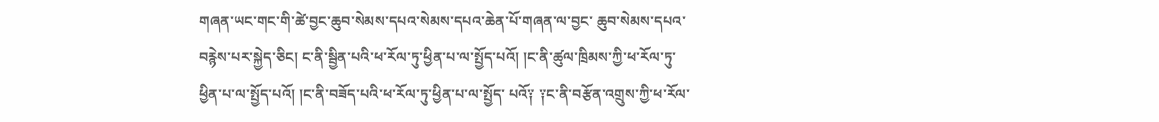གཞན་ཡང་གང་གི་ཚེ་བྱང་ཆུབ་སེམས་དཔའ་སེམས་དཔའ་ཆེན་པོ་གཞན་ལ་བྱང་ ཆུབ་སེམས་དཔའ་བརྙེས་པར་སྐྱེད་ཅིང། ང་ནི་སྦྱིན་པའི་ཕ་རོལ་ཏུ་ཕྱིན་པ་ལ་སྤྱོད་པའོ། །ང་ནི་ཚུལ་ཁྲིམས་ཀྱི་ཕ་རོལ་ཏུ་ཕྱིན་པ་ལ་སྤྱོད་པའོ། །ང་ནི་བཟོད་པའི་ཕ་རོལ་ཏུ་ཕྱིན་པ་ལ་སྤྱོད་ པའོ༑ ༑ང་ནི་བརྩོན་འགྲུས་ཀྱི་ཕ་རོལ་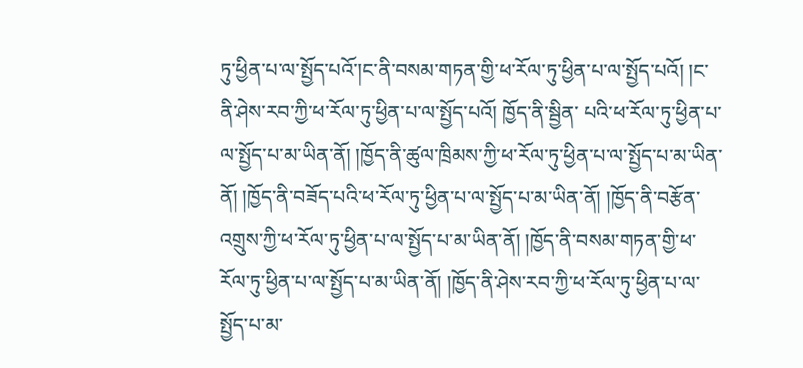ཏུ་ཕྱིན་པ་ལ་སྤྱོད་པའོ་།ང་ནི་བསམ་གཏན་གྱི་ཕ་རོལ་ཏུ་ཕྱིན་པ་ལ་སྤྱོད་པའོ། །ང་ནི་ཤེས་རབ་ཀྱི་ཕ་རོལ་ཏུ་ཕྱིན་པ་ལ་སྤྱོད་པའོ། ཁྱོད་ནི་སྦྱིན་ པའི་ཕ་རོལ་ཏུ་ཕྱིན་པ་ལ་སྤྱོད་པ་མ་ཡིན་ནོ། །ཁྱོད་ནི་ཚུལ་ཁྲིམས་ཀྱི་ཕ་རོལ་ཏུ་ཕྱིན་པ་ལ་སྤྱོད་པ་མ་ཡིན་ནོ། །ཁྱོད་ནི་བཟོད་པའི་ཕ་རོལ་ཏུ་ཕྱིན་པ་ལ་སྤྱོད་པ་མ་ཡིན་ནོ། །ཁྱོད་ནི་བརྩོན་ འགྲུས་ཀྱི་ཕ་རོལ་ཏུ་ཕྱིན་པ་ལ་སྤྱོད་པ་མ་ཡིན་ནོ། །ཁྱོད་ནི་བསམ་གཏན་གྱི་ཕ་རོལ་ཏུ་ཕྱིན་པ་ལ་སྤྱོད་པ་མ་ཡིན་ནོ། །ཁྱོད་ནི་ཤེས་རབ་ཀྱི་ཕ་རོལ་ཏུ་ཕྱིན་པ་ལ་སྤྱོད་པ་མ་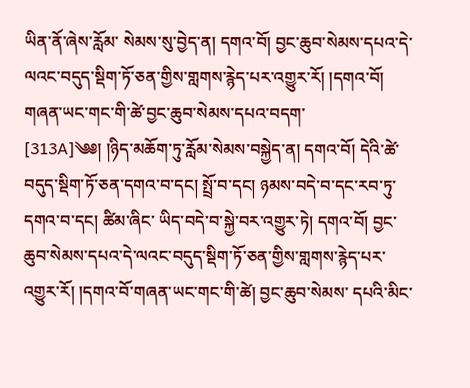ཡིན་ནོ་ཞེས་རློམ་ སེམས་སུ་བྱེད་ན། དགའ་བོ། བྱང་ཆུབ་སེམས་དཔའ་དེ་ལའང་བདུད་སྡིག་ཏོ་ཅན་གྱིས་གླགས་རྙེད་པར་འགྱུར་རོ། །དགའ་བོ། གཞན་ཡང་གང་གི་ཚེ་བྱང་ཆུབ་སེམས་དཔའ་བདག་ [313A]༄༅། །ཉིད་མཆོག་ཏུ་རློམ་སེམས་བསྐྱེད་ན། དགའ་བོ། དེའི་ཚེ་བདུད་སྡིག་ཏོ་ཅན་དགའ་བ་དང། སྤྲོ་བ་དང། ཉམས་བདེ་བ་དང་རབ་ཏུ་དགའ་བ་དང། ཚིམ་ཞིང་ ཡིད་བདེ་བ་སྐྱེ་བར་འགྱུར་ཏེ། དགའ་བོ། བྱང་ཆུབ་སེམས་དཔའ་དེ་ལའང་བདུད་སྡིག་ཏོ་ཅན་གྱིས་གླགས་རྙེད་པར་འགྱུར་རོ། །དགའ་བོ་གཞན་ཡང་གང་གི་ཚེ། བྱང་ཆུབ་སེམས་ དཔའི་མིང་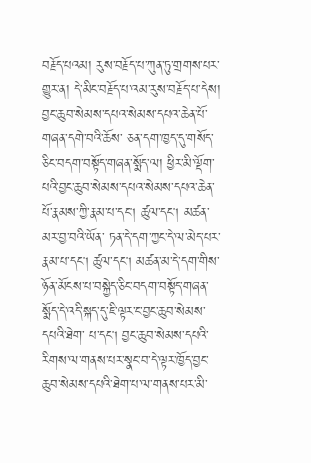བརྗོད་པའམ། རུས་བརྗོད་པ་ཀུན་ཏུ་གྲགས་པར་གྱུར་ན། དེ་མིང་བརྗོད་པ་འམ་རུས་བརྗོད་པ་དེས། བྱང་ཆུབ་སེམས་དཔའ་སེམས་དཔའ་ཆེན་པོ་གཞན་དགེ་བའི་ཆོས་ ཅན་དག་ཁྱད་དུ་གསོད་ཅིང་བདག་བསྟོད་གཞན་སྨོད་ལ། ཕྱིར་མི་ལྡོག་པའི་བྱང་ཆུབ་སེམས་དཔའ་སེམས་དཔའ་ཆེན་པོ་རྣམས་ཀྱི་རྣམ་པ་དང། ཚུལ་དང། མཚན་མར་བྱ་བའི་ཡོན་ ཏན་དེ་དག་ཀྱང་དེ་ལ་མེད་པར་རྣམ་པ་དང། ཚུལ་དང། མཚན་མ་དེ་དག་གིས་ཉོན་མོངས་པ་བསྐྱེད་ཅིང་བདག་བསྟོད་གཞན་སྨོད་དེ་འདི་སྐད་དུ་ཇི་ལྟར་ང་བྱང་ཆུབ་སེམས་དཔའི་ཐེག་ པ་དང། བྱང་ཆུབ་སེམས་དཔའི་རིགས་ལ་གནས་པར་སྣང་བ་དེ་ལྟར་ཁྱོད་བྱང་ཆུབ་སེམས་དཔའི་ཐེག་པ་ལ་གནས་པར་མི་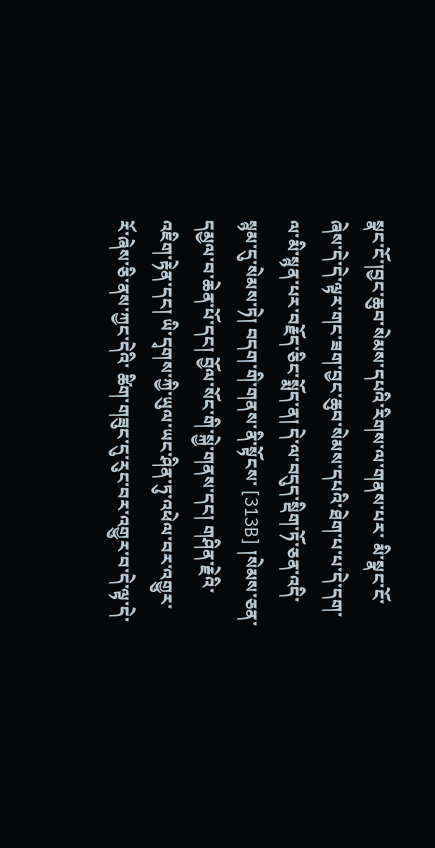སྣང་ངོ་།བྱང་ཆུབ་སེམས་དཔའི་རིགས་ལ་གནས་པར་ མི་སྣང་ངོ་ཞེས་དེ་དེ་ལྟར་གང་ཟག་བྱང་ཆུབ་སེམས་དཔའི་ཐེག་པ་པ་དེ་དག་ལ་མི་སྙན་པར་བརྗོད་ཅིང་སྨོད་ན། དེ་ལ་བདུད་སྡིག་ཏོ་ཅན་འདི་སྙམ་དུ་སེམས་ཏེ། བདག་གི་གནས་ནི་སྟོངས་ [313B] །སེམས་ཅན་དམྱལ་བ་ཆེན་པོ་དང། བྱོལ་སོང་གི་སྐྱེ་གནས་དང། གཤིན་རྗེའི་འཇིག་རྟེན་དང། ཡི་དྭགས་ཀྱི་ཡུལ་ཡང་ཤིན་ཏུ་འཕེལ་བར་འགྱུར་རོ་ཞེས་ཅི་ནས་ཀྱང་དེའི་ ཚིག་གཟུང་དུ་རུང་བར་འགྱུར་བ་དེ་ལྟ་དེ་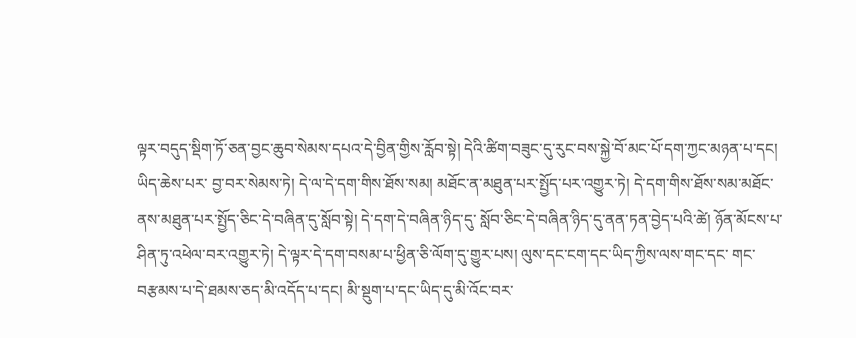ལྟར་བདུད་སྡིག་ཏོ་ཅན་བྱང་ཆུབ་སེམས་དཔའ་དེ་བྱིན་གྱིས་རློབ་སྟེ། དེའི་ཚིག་བཟུང་དུ་རུང་བས་སྐྱེ་བོ་མང་པོ་དག་ཀྱང་མཉན་པ་དང། ཡིད་ཆེས་པར་ བྱ་བར་སེམས་ཏེ། དེ་ལ་དེ་དག་གིས་ཐོས་སམ། མཐོང་ན་མཐུན་པར་སྤྱོད་པར་འགྱུར་ཏེ། དེ་དག་གིས་ཐོས་སམ་མཐོང་ནས་མཐུན་པར་སྤྱོད་ཅིང་དེ་བཞིན་དུ་སློབ་སྟེ། དེ་དག་དེ་བཞིན་ཉིད་དུ་ སློབ་ཅིང་དེ་བཞིན་ཉིད་དུ་ནན་ཏན་བྱེད་པའི་ཚེ། ཉོན་མོངས་པ་ཤིན་ཏུ་འཕེལ་བར་འགྱུར་ཏེ། དེ་ལྟར་དེ་དག་བསམ་པ་ཕྱིན་ཅི་ལོག་དུ་གྱུར་པས། ལུས་དང་ངག་དང་ཡིད་ཀྱིས་ལས་གང་དང་ གང་བརྩམས་པ་དེ་ཐམས་ཅད་མི་འདོད་པ་དང། མི་སྡུག་པ་དང་ཡིད་དུ་མི་འོང་བར་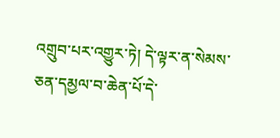འགྲུབ་པར་འགྱུར་ཏེ། དེ་ལྟར་ན་སེམས་ཅན་དམྱལ་བ་ཆེན་པོ་དེ་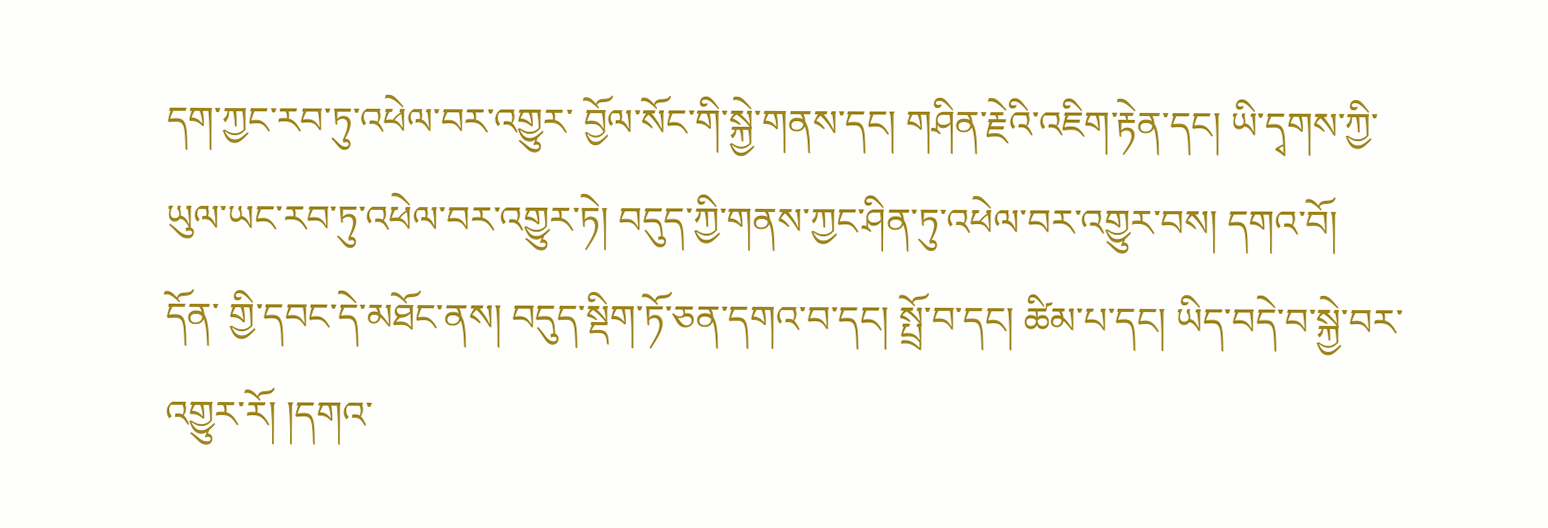དག་ཀྱང་རབ་ཏུ་འཕེལ་བར་འགྱུར་ བྱོལ་སོང་གི་སྐྱེ་གནས་དང། གཤིན་རྗེའི་འཇིག་རྟེན་དང། ཡི་དྭགས་ཀྱི་ཡུལ་ཡང་རབ་ཏུ་འཕེལ་བར་འགྱུར་ཏེ། བདུད་ཀྱི་གནས་ཀྱང་ཤིན་ཏུ་འཕེལ་བར་འགྱུར་བས། དགའ་བོ། དོན་ གྱི་དབང་དེ་མཐོང་ནས། བདུད་སྡིག་ཏོ་ཅན་དགའ་བ་དང། སྤྲོ་བ་དང། ཚིམ་པ་དང། ཡིད་བདེ་བ་སྐྱེ་བར་འགྱུར་རོ། །དགའ་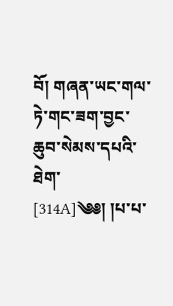བོ། གཞན་ཡང་གལ་ཏེ་གང་ཟག་བྱང་ཆུབ་སེམས་དཔའི་ཐེག་ [314A]༄༅། །པ་པ་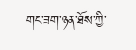གང་ཟག་ཉན་ཐོས་ཀྱི་